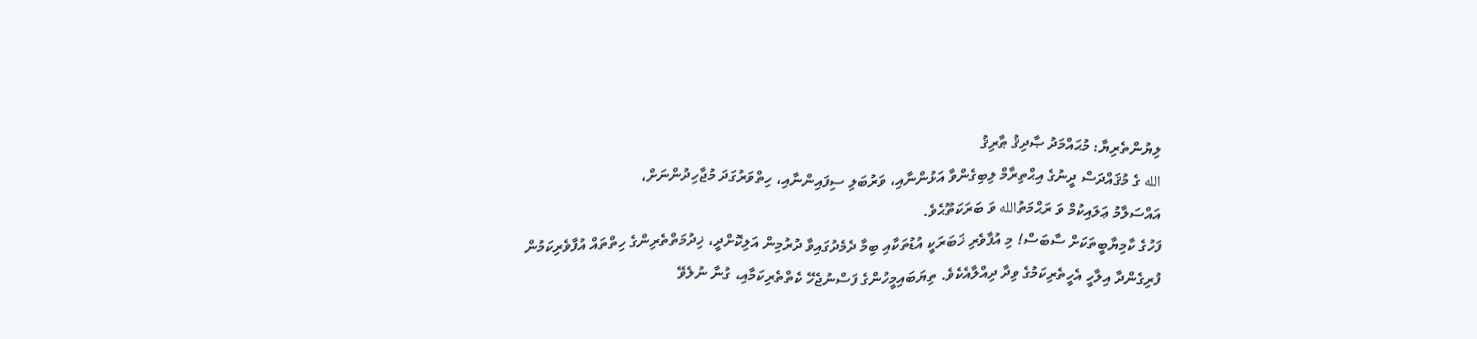ލިޔުންތެރިޔާ: މުޙައްމަދު ޞާދިޤު ޠާރިޤު
الله ގެ މުޤައްދަސް ދީނުގެ އިޙްތިރާމް ލިބިގެންވާ އަޅުންނާއި، ވަރުބަލި ސިފައިންނާއި، ހިތްވަރުގަދަ މުޖާހިދުންނަށް،
އައްސަލާމު ޢަލައިކުމް ވަ ރަޙްމަތުالله ވަ ބަރަކަތޫޙެވެ.
ފަހުގެ ކާމިޔާބީތަކަށް ސާބަސް! މި އުފާވެރި ޚަބަރަކީ އުޑުތަކާއި ބިމާ ދެމެދުގައިވާ ދުރުމިން އަލިކޮށްދީ، ޚިދުމަތްތެރިންގެ ހިތްތައް އުފާވެރިކަމުން ފުރިގެންދާ އިލާހީ އެހީތެރިކަމުގެ ވިދާ ދިއްލާއެކެވެ. ތިޔަބައިމީހުންގެ ފަސްނުޖެހޭ ކެތްތެރިކަމާއި، ގުނާ ނުލެވޭ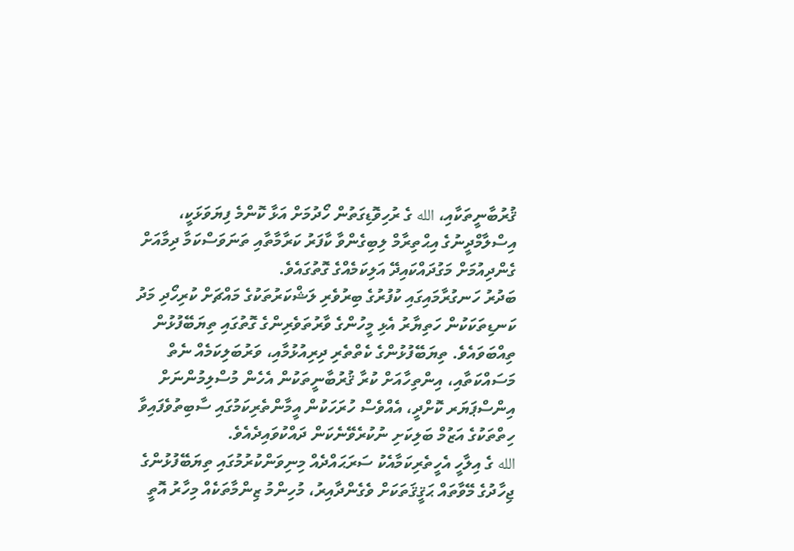ޤުރުބާނީތަކާއި، الله ގެ ރުހިވޮޑިގަތުން ހޯދުމަށް އަޅާ ކޮންމެ ފިޔަވަޅަކީ، އިސްލާމްދީނުގެ އިޙްތިރާމް ލިބިގެންވާ ކާފަރު ކަރާމާތާއި ތަނަވަސްކަމާ ދިމާއަށް ގެންދިއުމަށް މަގުދައްކައިދޭ އަލިކަމެއްގެ ގޮތުގައެވެ.
ބަދުރު ހަނގުރާމައިގައި ކުފުރުގެ ބިރުވެރި ލަޝްކަރުތަކުގެ މައްޗަށް ކުރިހޯދި މަދު ކަނޑިތަކަކުން ހަތިޔާރު އެޅި މީހުންގެ ވާރުތަވެރިންގެ ގޮތުގައި ތިޔަބޭފުޅުން ތިއްބަވައެވެ. ތިޔަބޭފުޅުންގެ ކެތްތެރި ދިރިއުޅުމާއި، ވަރުބަލިކަމެއް ނެތް މަސައްކަތާއި، އިންތިހާއަށް ކުރާ ޤުރުބާނީތަކުން އެހެން މުސްލިމުންނަށް އިންސްޕަޔަރ ކޮށްދީ، އެއްވެސް ހުރަހަކުން އީމާންތެރިކަމުގައި ސާބިތުވެފައިވާ ހިތްތަކުގެ އަޒުމް ބަލިކަށި ނުކުރެވޭނެކަން ދައްކުވައިދެއެވެ.
الله ގެ އިލާހީ އެހީތެރިކަމާއެކު ސަރަޙައްދެއް މިނިވަންކުރުމުގައި ތިޔަބޭފުޅުންގެ ޖިހާދުގެ މޭވާތައް ޙަޤީޤަތަކަށް ވެގެންދާއިރު، މުހިންމު ޒިންމާތަކެއް މިހާރު އޮތީ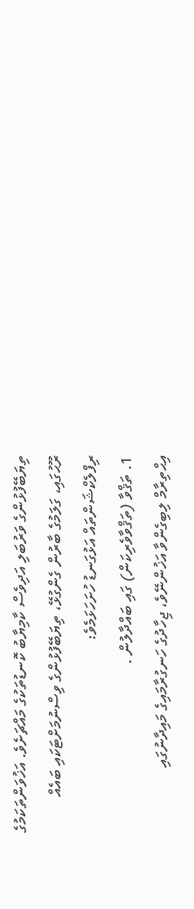ތިޔަބޭފުޅުންގެ ވަރުބަލި އަދިވެސް ކާމިޔާބު ކޮނޑުތަކުގެ މައްޗަށެވެ. އަޚުވަންތަކަމުގެ ރޫޙުގައި، ގަލަމުގެ ބާރުން ގެންގުޅޭ، ތިޔަބޭފުޅުންގެ ވިސްނުމަށްޓަކައި ބައެއް ރިފްލެކްޝަންތައް އަޅުގަނޑު ހުށަހަޅަމެވެ:
1. ތަޤްވާ (ތަޤްވާވެރިކަން) ގައި ބައްދާލުން .
އިޙްތިރާމް ލިބިގެންވާ އަޚުންނޭވެ، ޖިހާދުގެ ހަނގުރާމައިގެ މައިދާނުގައި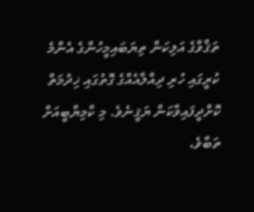ތަޤްވާގެ އަލިކަން ތިޔަބައިމީހުންގެ އެންމެ ކުރީގައި ހުރި ދިއްލާއެއްގެ ގޮތުގައި ޚިދުމަތް ކޮށްދީފައިވާކަން ޔަޤީނެވެ. މި ކާމިޔާބީއަށް ތަބާވެ،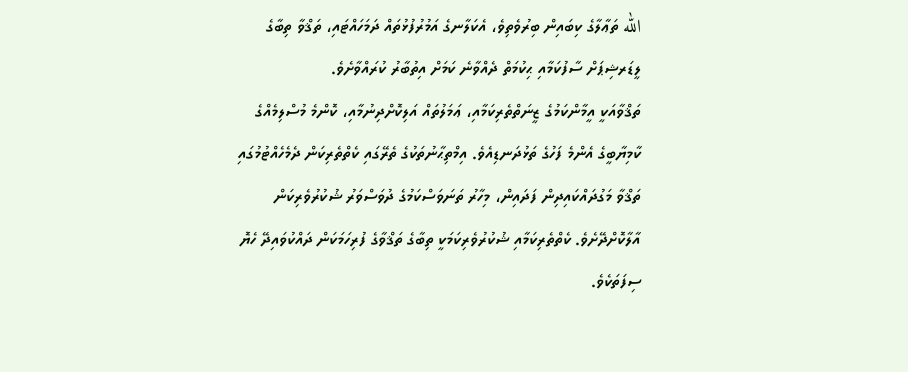الله ތަޢާލާގެ ކިބައިން ބިރުވެތިވެ، އެކަލާނގެ އަމުރުފުޅުތައް ދަމަހައްޓައި، ތަޤްވާ ތިބާގެ ލީޑަރޝިޕަށް ސާފުކަމާއި ޙިކުމަތް ދެއްވާނެ ކަމަށް އިތުބާރު ކުރައްވާށެވެ.
ތަޤްވާއަކީ އީމާންކަމުގެ ޒީނަތްތެރިކަމާއި، ޢަމަލުތައް އަލިކޮށްދިނުމާއި، ކޮންމެ މުސްލިމެއްގެ ކާމިޔާބީގެ އެންމެ ފަހުގެ ތަޅުދަނޑިއެވެ. އިމްތިޙާނުތަކުގެ ތެރޭގައި ކެތްތެރިކަން ދެމެހެއްޓުމުގައި ތަޤްވާ މަގުދައްކައިދިން ފަދައިން، މިހާރު ތަނަވަސްކަމުގެ ދުވަސްވަރު ޝުކުރުވެރިކަން އާލާކޮށްދޭށެވެ. ކެތްތެރިކަމާއި ޝުކުރުވެރިކަމަކީ ތިބާގެ ތަޤްވާގެ ފުރިހަމަކަން ދައްކުވައިދޭ ހެޔޮ ސިފަތަކެވެ.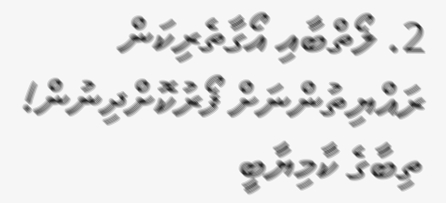2. ލޯތްބާއި އޯގާތެރިކަން ރައްޔިތުންނަށް ފޯރުކޮށްދިނުން!
ތިބާގެ ކާމިޔާބީ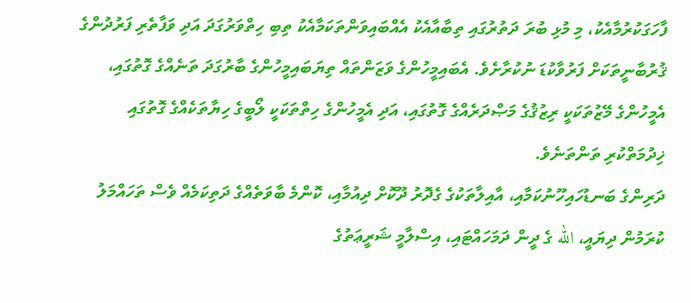ފާހަގަކުރުމާއެކު، މި މުޅި ބުރަ ދަތުރުގައި ތިބާއާއެކު އެއްބައިވަންތަކަމާއެކު ތިބި ހިތްވަރުގަދަ އަދި ވަފާތެރި ފަރުދުންގެ ޤުރުބާނީތަކަށް ފަރުވާކުޑަ ނުކުރާށެވެ. އެބައިމީހުންގެ ވަޒަންތައް ތިޔަބައިމީހުންގެ ބާރުގަދަ ތަނެއްގެ ގޮތުގައި، އެމީހުންގެ މޭޒުތަކަކީ ރިޒުޤުގެ މަޞްދަރެއްގެ ގޮތުގައި، އަދި އެމީހުންގެ ހިތްތަކަކީ ލޯބީގެ ހިޔާތަކެއްގެ ގޮތުގައި ޚިދުމަތްކުރި ތަންތަނެވެ.
ދަރިންގެ ބަނޑުހައިހޫނުކަމާއި، އާއިލާތަކުގެ ގެދޮރު ދޫކޮށް ދިއުމާއި، ކޮންމެ ބާވަތެއްގެ ދަތިކަމެއް ވެސް ތަހައްމަލު ކުރަމުން ދިޔައީ، الله ގެ ދީން ދަމަހައްޓައި، އިސްލާމީ ޝަރީޢަތުގެ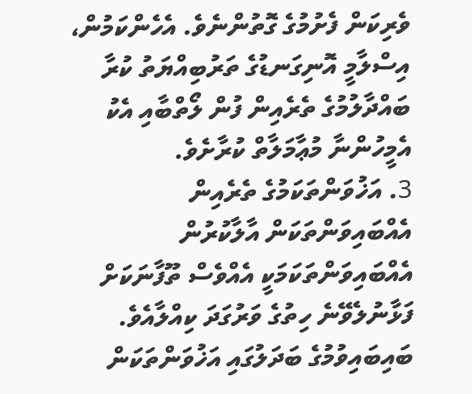ވެރިކަން ފެށުމުގެ ގޮތުންނެވެ. އެހެންކަމުން، އިސްލާމީ އޮނިގަނޑުގެ ތަރުބިއްޔަތު ކުރާ ބައްދާލުމުގެ ތެރެއިން ފުން ލޯތްބާއި އެކު އެމީހުންނާ މުޢާމަލާތް ކުރާށެވެ.
3. އަޚުވަންތަކަމުގެ ތެރެއިން އެއްބައިވަންތަކަން އާލާކުރުން
އެއްބައިވަންތަކަމަކީ އެއްވެސް ތޫފާނަކަށް ފަޅާނުލެވޭނެ ހިތުގެ ވަރުގަދަ ކިއްލާއެވެ. ބައިބައިވުމުގެ ބަދަލުގައި އަޚުވަންތަކަން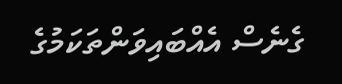ގެނެސް އެއްބައިވަންތަކަމުގެ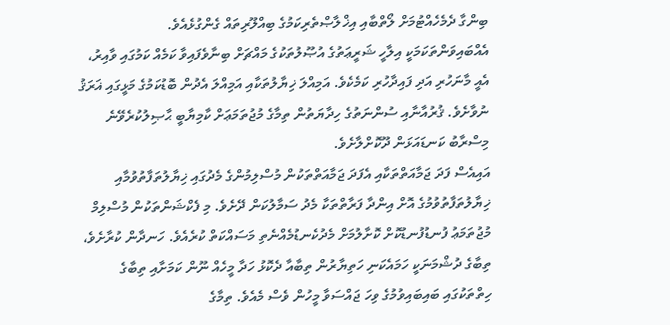ބިންގާ ދެމެހެއްޓުމަށް ލޯތްބާއި އިޚްލާޞްތެރިކަމުގެ ބިއްލޫރިތައް ގެންގުޅެއެވެ.
އެއްބައިވަންތަކަމަކީ އިލާހީ ޝަރީޢަތުގެ އުޞޫލުތަކުގެ މައްޗަށް ބިނާވެފައިވާ ކަމެއް ކަމުގައި ވާއިރު، އެއީ މާނަހުރި އަދި ފައިދާހުރި ކަމެކެވެ. އަމިއްލަ ޚިޔާލުތަކާއި އަމިއްލަ އެދުން ބޮޑުކަމުގެ މަޅީގައި ޣަރަޤު ނުވާށެވެ. ޤުރުއާނާއި ސުންނަތުގެ ހިދާޔަތުން ތިމާގެ މުޖުތަމަޢަށް ކާމިޔާބީ ޙާޞިލުކުރެވޭނެ މިސްރާބު ކަނޑައަޅަން ދޫކޮށްލާށެވެ.
އައިއެސް ފަދަ ޖަމާއަތްތަކާއި އެފަދަ ޖަމާއަތްތަކުން މުސްލިމުންގެ މެދުގައި ޚިޔާލުތަފާތުވުމާއި ޚިޔާލުތަފާތުވުމުގެ އޮށް އިންދާ ފަރާތްތަކާ މެދު ސަމާލުކަން ދޭށެވެ. މި ފެކްޝަންތަކުން މުސްލިމް މުޖުތަމަޢު ފުނޑުފުނޑުކޮށް ކޮށާލުމަށް މެދުކެނޑުމެއްނެތި މަސައްކަތް ކުރެއެވެ. ހަނދާން ކުރާށެވެ، ތިބާގެ ދުޝްމަނަކީ ހަމައެކަނި ހަތިޔާރުން ތިބާއާ ދެކޮޅު ހަދާ މީހެއް ނޫން ކަމަށާއި ތިބާގެ ހިތްތަކުގައި ބައިބައިވުމުގެ ވިހަ ޖައްސަވާ މީހުން ވެސް މެއެވެ. ތިމާގެ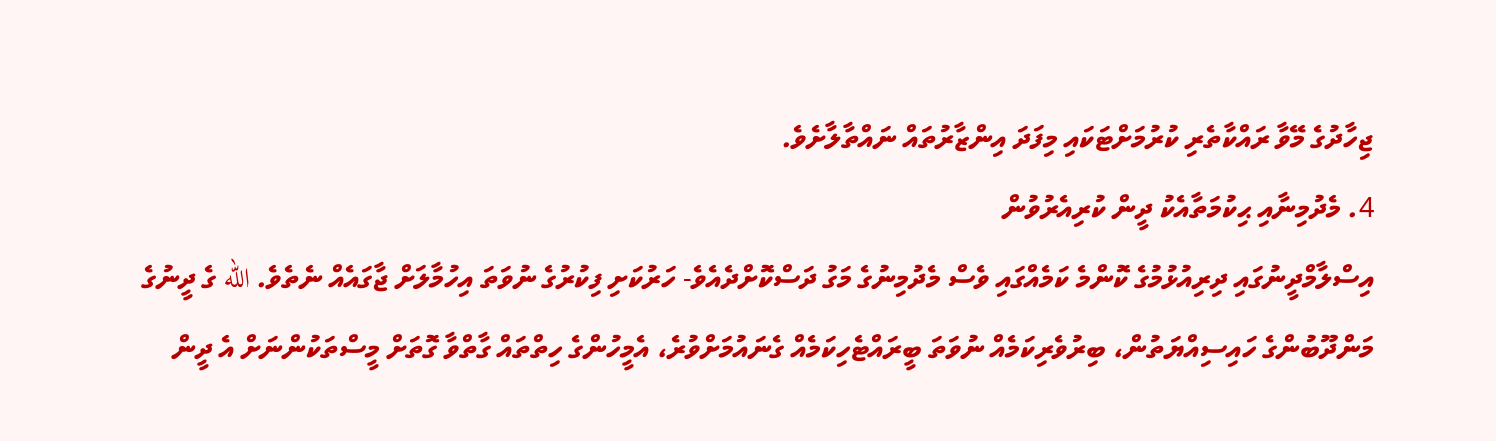ޖިހާދުގެ މޭވާ ރައްކާތެރި ކުރުމަށްޓަކައި މިފަދަ އިންޒާރުތައް ނައްތާލާށެވެ.
4. މެދުމިނާއި ޙިކުމަތާއެކު ދީން ކުރިއެރުވުން
އިސްލާމްދީނުގައި ދިރިއުޅުމުގެ ކޮންމެ ކަމެއްގައި ވެސް މެދުމިނުގެ މަގު ދަސްކޮށްދެއެވެ- ހަރުކަށި ފިކުރުގެ ނުވަތަ އިހުމާލަށް ޖާގައެއް ނެތެވެ. الله ގެ ދީނުގެ މަންދޫބުންގެ ހައިސިއްޔަތުން، ބިރުވެރިކަމެއް ނުވަތަ ބީރައްޓެހިކަމެއް ގެނައުމަށްވުރެ، އެމީހުންގެ ހިތްތައް ގާތްވާ ގޮތަށް މީސްތަކުންނަށް އެ ދީން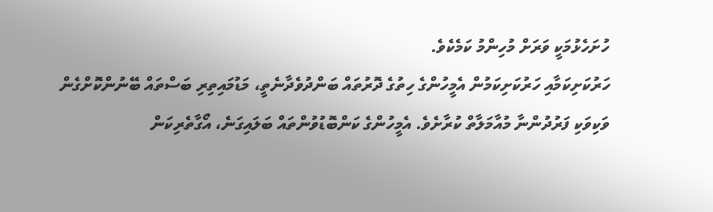ހުށަހެޅުމަކީ ވަރަށް މުހިންމު ކަމެކެވެ.
ހަރުކަށިކަމާއި ހަރުކަށިކަމުން އެމީހުންގެ ހިތުގެ ދޮރުތައް ބަންދުވެދާނެތީ، މަޑުމައިތިރި ބަސްތައް ބޭނުންކޮށްގެން ވަކިވަކި ފަރުދުންނާ މުއާމަލާތް ކުރާށެވެ. އެމީހުންގެ ކަންބޮޑުވުންތައް ބަލައިގަނެ، އޯގާތެރިކަން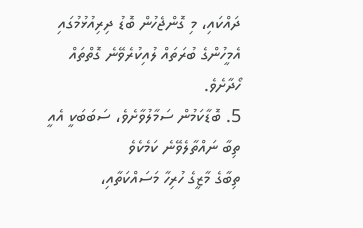ދައްކައި، މި ގޮންޖެހުން ބޮޑު ދިރިއުޅުމުގައި އެމީހުންގެ ބުރަތައް ލުއިކުރެވޭނެ ގޮތްތައް ހޯދާށެވެ.
5. ބޮޑާކަމުން ސަމާލުވާށެވެ، ސަބަބަކީ އެއީ ތިބާ ނައްތާލެވޭނެ ކަމެކެވެ
ތިބާގެ މާޒީގެ ހުރިހާ މަސައްކަތާއި،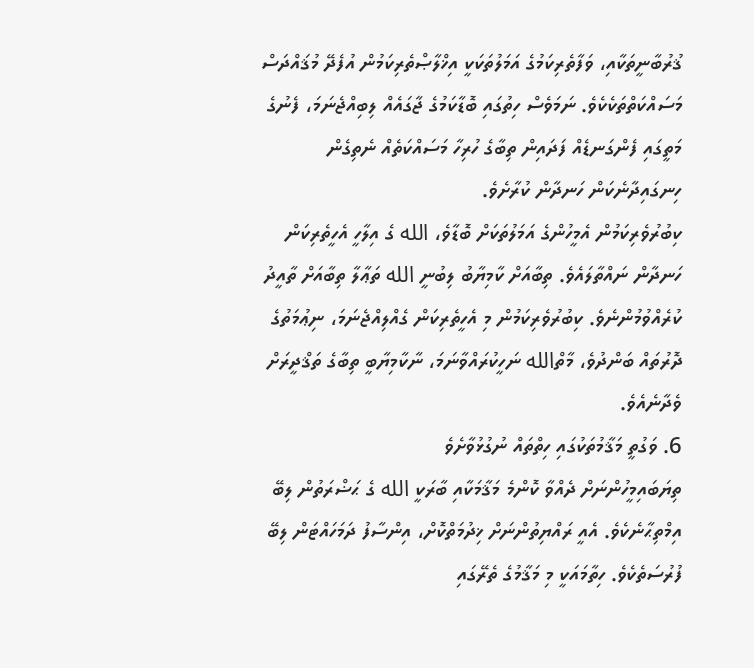ޤުރުބާނީތަކާއި، ވަފާތެރިކަމުގެ އަމަލުތަކަކީ އިޚްލާޞްތެރިކަމުން އުފެދޭ މުޤައްދަސް މަސައްކަތްތަކެކެވެ. ނަމަވެސް ހިތުގައި ބޮޑާކަމުގެ ޖާގައެއް ލިބިއްޖެނަމަ، ފެނުގެ މަތީގައި ފެންގަނޑެއް ފަދައިން ތިބާގެ ހުރިހާ މަސައްކަތެއް ނެތިގެން ހިނގައިދާނެކަން ހަނދާން ކުރާށެވެ.
ކިބުރުވެރިކަމުން އެމީހުންގެ އަމަލުތަކަށް ބޮޑާވެ، الله ގެ އިލާހީ އެހީތެރިކަން ހަނދާން ނައްތާލައެވެ. ތިބާއަށް ކާމިޔާބު ލިބުނީ الله ތަޢާލާ ތިބާއަށް ތާއީދު ކުރެއްވުމުންނެވެ. ކިބުރުވެރިކަމުން މި އެހީތެރިކަން ގެއްލިއްޖެނަމަ، ނިޢުމަތުގެ ދޮރުތައް ބަންދުވެ، މާތްالله ނަހީކުރައްވާނަމަ، ނާކާމިޔާބީ ތިބާގެ ތަޤްދީރަށް ވެދާނެއެވެ.
6. ވަގުތީ މަޤާމުތަކުގައި ހިތްތައް ނުގުޅުވާށެވެ
ތިޔަބައިމީހުންނަށް ދެއްވާ ކޮންމެ މަޤާމަކާއި ބާރަކީ الله ގެ ޙަޟްރަތުން ލިބޭ އިމްތިޙާނެކެވެ. އެއީ ރައްޔިތުންނަށް ޚިދުމަތްކޮށް، އިންސާފު ދަމަހައްޓަން ލިބޭ ފުރުސަތެކެވެ. ހިތާމައަކީ މި މަޤާމުގެ ތެރޭގައި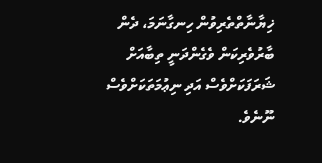ޚިޔާނާތްތެރިވުން ހިނގާނަމަ، ދެން ބާރުވެރިކަން ވެގެންދަނީ ތިބާއަށް ޝަރަފަކަށްވެސް އަދި ނިޢުމަތަކަށްވެސް ނޫނެވެ.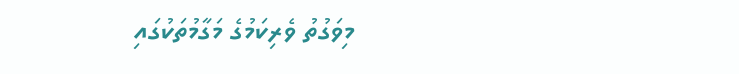މިވަގުތު ވެރިކަމުގެ މަގާމުތަކުގައި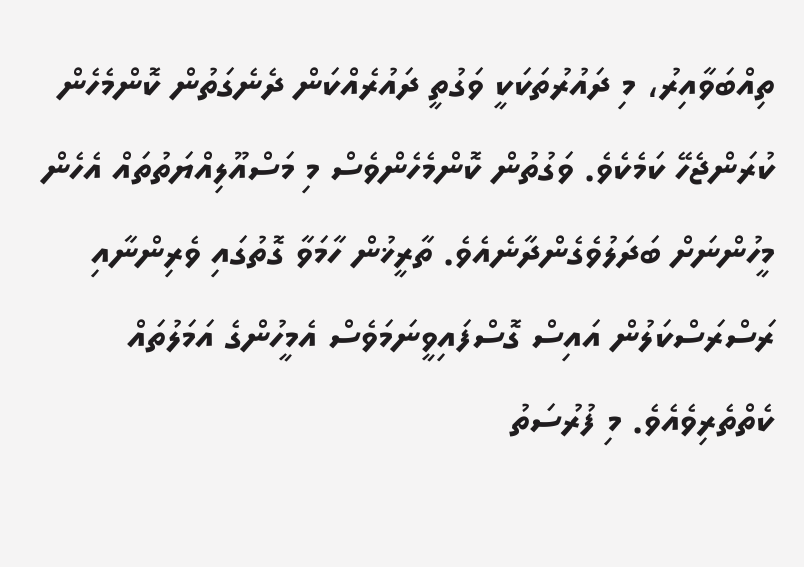ތިއްބަވާއިރު، މި ދައުރުތަކަކީ ވަގުތީ ދައުރެއްކަން ދެނެގަތުން ކޮންމެހެން ކުރަންޖެހޭ ކަމެކެވެ. ވަގުތުން ކޮންމެހެންވެސް މި މަސްއޫލިއްޔަތުތައް އެހެން މީހުންނަށް ބަދަލުވެގެންދާނެއެވެ. ތާރީޚުން ހާމަވާ ގޮތުގައި ވެރިންނާއި ރަސްރަސްކަލުން އައިސް ގޮސްފައިވީނަމަވެސް އެމީހުންގެ އަމަލުތައް ކެތްތެރިވެއެވެ. މި ފުރުސަތު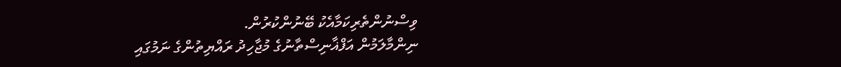ވިސްނުންތެރިކަމާއެކު ބޭނުންކުރުން.
ނިންމާލަމުން އަފްޣާނިސްތާނުގެ މުޖާހިދު ރައްޔިތުންގެ ނަމުގައި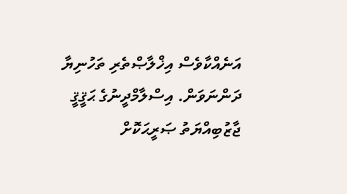އަނެއްކާވެސް އިޚްލާޞްތެރި ތަހުނިޔާ ދަންނަވަން. އިސްލާމްދީނުގެ ޙަޤީޤީ ޖާޒުބިއްޔަތު ޞަރީޙަކޮށް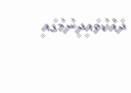ދައްކުވައިދިނުމުގައި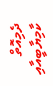ދެމިއޮތް ކާމިޔާބީއާއި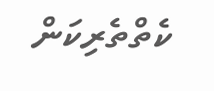ކެތްތެރިކަން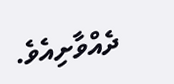ދެއްވާށިއެވެ.